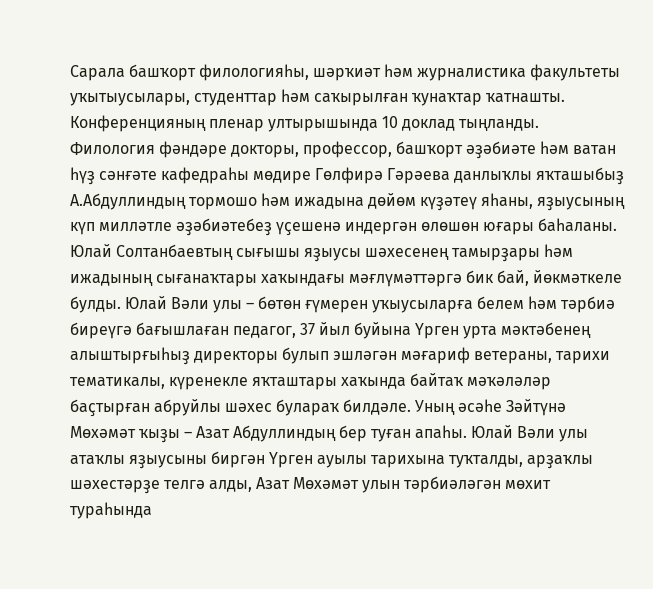Сарала башҡорт филологияһы, шәрҡиәт һәм журналистика факультеты уҡытыусылары, студенттар һәм саҡырылған ҡунаҡтар ҡатнашты. Конференцияның пленар ултырышында 10 доклад тыңланды.
Филология фәндәре докторы, профессор, башҡорт әҙәбиәте һәм ватан һүҙ сәнғәте кафедраһы мөдире Гөлфирә Гәрәева данлыҡлы яҡташыбыҙ А.Абдуллиндың тормошо һәм ижадына дөйөм күҙәтеү яһаны, яҙыусының күп милләтле әҙәбиәтебеҙ үҫешенә индергән өлөшөн юғары баһаланы.
Юлай Солтанбаевтың сығышы яҙыусы шәхесенең тамырҙары һәм ижадының сығанаҡтары хаҡындағы мәғлүмәттәргә бик бай, йөкмәткеле булды. Юлай Вәли улы – бөтөн ғүмерен уҡыусыларға белем һәм тәрбиә биреүгә бағышлаған педагог, 37 йыл буйына Үрген урта мәктәбенең алыштырғыһыҙ директоры булып эшләгән мәғариф ветераны, тарихи тематикалы, күренекле яҡташтары хаҡында байтаҡ мәҡәләләр баҫтырған абруйлы шәхес булараҡ билдәле. Уның әсәһе Зәйтүнә Мөхәмәт ҡыҙы – Азат Абдуллиндың бер туған апаһы. Юлай Вәли улы атаҡлы яҙыусыны биргән Үрген ауылы тарихына туҡталды, арҙаҡлы шәхестәрҙе телгә алды, Азат Мөхәмәт улын тәрбиәләгән мөхит тураһында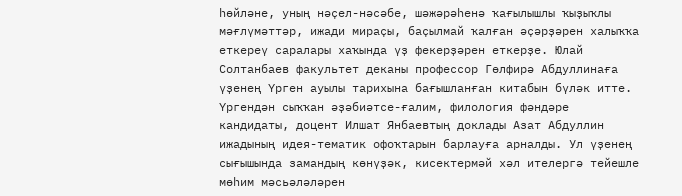һөйләне, уның нәҫел-нәсәбе, шәжәрәһенә ҡағылышлы ҡыҙыҡлы мәғлүмәттәр, ижади мираҫы, баҫылмай ҡалған әҫәрҙәрен халыҡҡа еткереү саралары хаҡында үҙ фекерҙәрен еткерҙе. Юлай Солтанбаев факультет деканы профессор Гөлфирә Абдуллинаға үҙенең Үрген ауылы тарихына бағышланған китабын бүләк итте.
Үргендән сыҡҡан әҙәбиәтсе-ғалим, филология фәндәре кандидаты, доцент Илшат Янбаевтың доклады Азат Абдуллин ижадының идея-тематик офоҡтарын барлауға арналды. Ул үҙенең сығышында замандың көнүҙәк, кисектермәй хәл ителергә тейешле мөһим мәсьәләләрен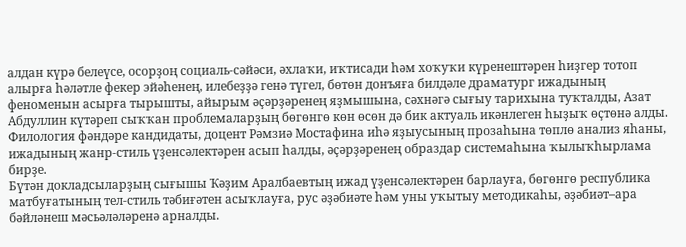алдан күрә белеүсе, осорҙоң социаль-сәйәси, әхлаҡи, иҡтисади һәм хоҡуҡи күренештәрен һиҙгер тотоп алырға һәләтле фекер эйәһенең, илебеҙҙә генә түгел, бөтөн донъяға билдәле драматург ижадының феноменын асырға тырышты, айырым әҫәрҙәренең яҙмышына, сәхнәгә сығыу тарихына туҡталды, Азат Абдуллин күтәреп сыҡҡан проблемаларҙың бөгөнгө көн өсөн дә бик актуаль икәнлеген һыҙыҡ өҫтөнә алды.
Филология фәндәре кандидаты, доцент Рәмзиә Мостафина иһә яҙыусының прозаһына төплө анализ яһаны, ижадының жанр-стиль үҙенсәлектәрен асып һалды, әҫәрҙәренең образдар системаһына ҡылыҡһырлама бирҙе.
Бүтән докладсыларҙың сығышы Ҡәҙим Аралбаевтың ижад үҙенсәлектәрен барлауға, бөгөнгө республика матбуғатының тел-стиль тәбиғәтен асыҡлауға, рус әҙәбиәте һәм уны уҡытыу методикаһы, әҙәбиәт–ара бәйләнеш мәсьәләләренә арналды.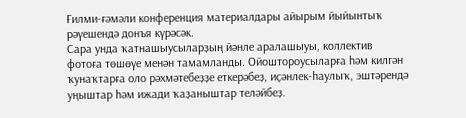Ғилми-ғәмәли конференция материалдары айырым йыйынтыҡ рәүешендә донъя күрәсәк.
Сара унда ҡатнашыусыларҙың йәнле аралашыуы, коллектив фотоға төшөүе менән тамамланды. Ойоштороусыларға һәм килгән ҡунаҡтарға оло рәхмәтебеҙҙе еткерәбеҙ, иҫәнлек-һаулыҡ, эштәрендә уңыштар һәм ижади ҡаҙаныштар теләйбеҙ.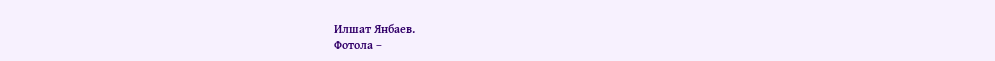Илшат Янбаев.
Фотола –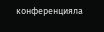конференцияла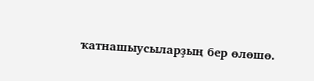ҡатнашыусыларҙың бер өлөшө.